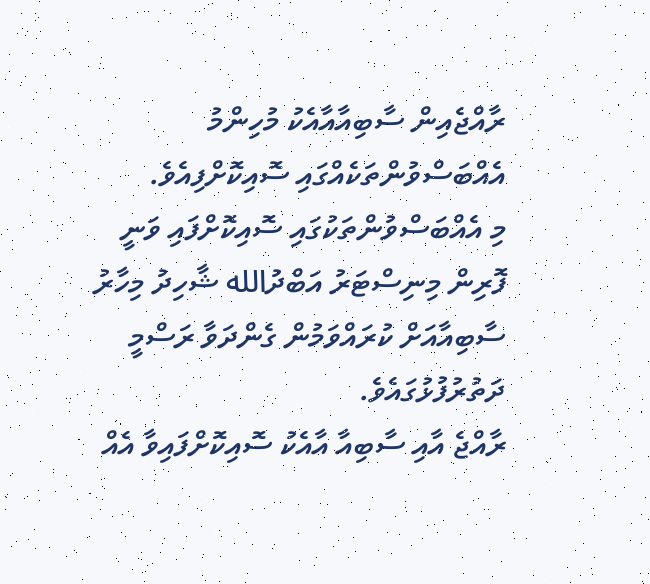ރާއްޖެއިން ސާބިއާއާއެކު މުހިންމު އެއްބަސްވުންތަކެއްގައި ސޮއިކޮށްފިއެވެ.
މި އެއްބަސްވުންތަކުގައި ސޮއިކޮށްފައި ވަނީ ފޮރިން މިނިސްޓަރު އަބްދުالله ޝާހިދު މިހާރު ސާބިއާއަށް ކުރައްވަމުން ގެންދަވާ ރަސްމީ ދަތުރުފުޅުގައެވެ.
ރާއްޖެ އާއި ސާބިއާ އާއެކު ސޮއިކޮށްފައިވާ އެއް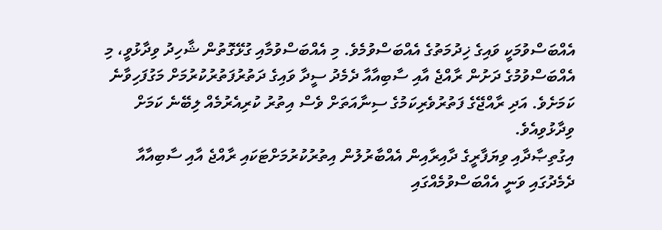އެއްބަސްވުމަކީ ވައިގެ ޚިދުމަތުގެ އެއްބަސްވުމެވެ. މި އެއްބަސްވުމާއި ގުޅޭގޮތުން ޝާހިދު ވިދާޅުވީ، މި އެއްބަސްވުމުގެ ދަށުން ރާއްޖެ އާއި ސާބިއާއާ ދެމެދު ސީދާ ވައިގެ ދަތުރުފަތުރުކުރުމަށް މަގުފަހިވާނެ ކަމަށެވެ. އަދި ރާއްޖޭގެ ފަތުރުވެރިކަމުގެ ސިނާއަތަށް ވެސް އިތުރު ކުރިއެރުމެއް ލިބޭނެ ކަމަށް ވިދާޅުވިއެވެ.
އިގުތިޞާދާއި ވިޔަފާރީގެ ދާއިރާއިން އެއްބާރުލުން އިތުރުކުރުމަށްޓަކައި ރާއްޖެ އާއި ސާބިއާއާ ދެމެދުގައި ވަނީ އެއްބަސްވުމެއްގައި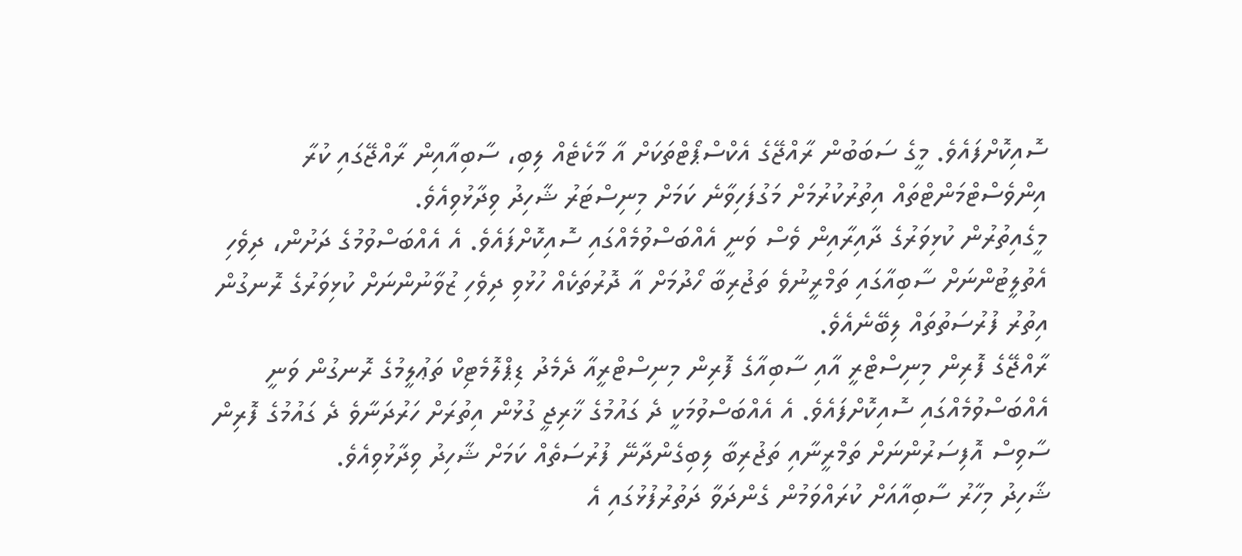ސޮއިކޮށްފައެވެ. މީގެ ސަބަބުން ރާއްޖޭގެ އެކްސްޕޯޓްތަކަށް އާ މާކެޓެއް ލިބި، ސާބިއާއިން ރާއްޖޭގައި ކުރާ އިންވެސްޓްމަންޓްތައް އިތުރުކުރުމަށް މަގުފަހިވާނެ ކަމަށް މިނިސްޓަރު ޝާހިދު ވިދާޅުވިއެވެ.
މީގެއިތުރުން ކުޅިވަރުގެ ދާއިރާއިން ވެސް ވަނީ އެއްބަސްވުމެއްގައި ސޮއިކޮށްފައެވެ. އެ އެއްބަސްވުމުގެ ދަށުން، ދިވެހި އެތުލީޓުންނަށް ސާބިއާގައި ތަމްރީނުވެ ތަޖުރިބާ ހޯދުމަށް އާ ދޮރުތަކެއް ހުޅުވި ދިވެހި ޒުވާނުންނަށް ކުޅިވަރުގެ ރޮނގުން އިތުރު ފުރުސަތުތައް ލިބޭނެއެވެ.
ރާއްޖޭގެ ފޮރިން މިނިސްޓްރީ އާއި ސާބިއާގެ ފޮރިން މިނިސްޓްރީއާ ދެމެދު ޑިޕްލޮމެޓިކް ތަޢުލީމުގެ ރޮނގުން ވަނީ އެއްބަސްވުމެއްގައި ސޮއިކޮށްފައެވެ. އެ އެއްބަސްވުމަކީ ދެ ގައުމުގެ ޚާރިޖީ ގުޅުން އިތުރަށް ހަރުދަނާވެ ދެ ގައުމުގެ ފޮރިން ސާވިސް އޮފިސަރުންނަށް ތަމްރީނާއި ތަޖުރިބާ ލިބިގެންދާނޭ ފުރުސަތެއް ކަމަށް ޝާހިދު ވިދާޅުވިއެވެ.
ޝާހިދު މިހާރު ސާބިއާއަށް ކުރައްވަމުން ގެންދަވާ ދަތުރުފުޅުގައި އެ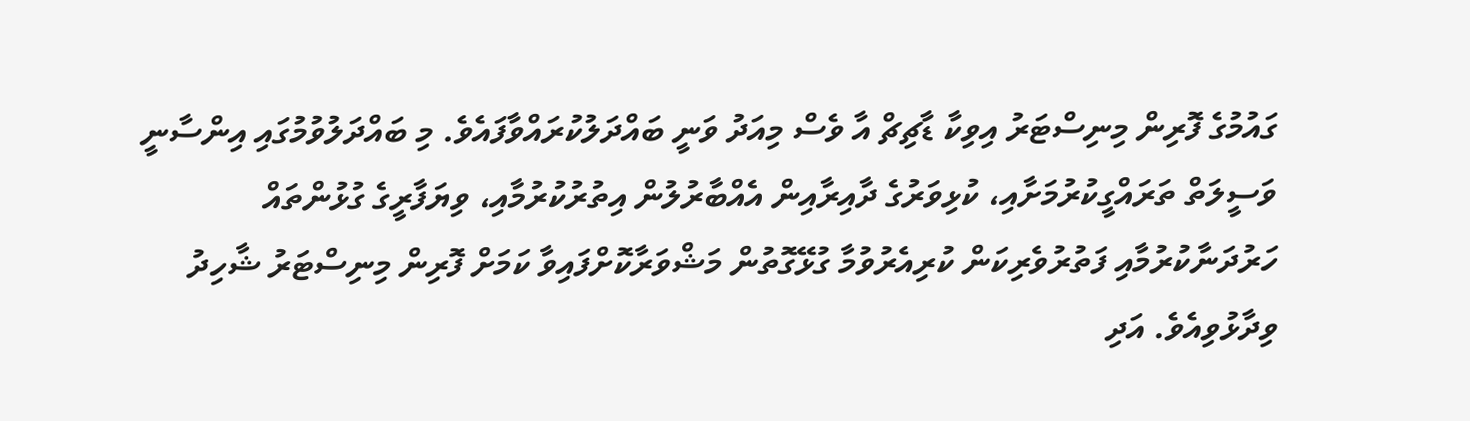ގައުމުގެ ފޮރިން މިނިސްޓަރު އިވިކާ ޑާޗިޗް އާ ވެސް މިއަދު ވަނީ ބައްދަލުކުރައްވާފައެވެ. މި ބައްދަލުވުމުގައި އިންސާނީ ވަސީލަތް ތަރައްގީކުރުމަށާއި، ކުޅިވަރުގެ ދާއިރާއިން އެއްބާރުލުން އިތުރުކުރުމާއި، ވިޔަފާރީގެ ގުޅުންތައް ހަރުދަނާކުރުމާއި ފަތުރުވެރިކަން ކުރިއެރުވުމާ ގުޅޭގޮތުން މަޝްވަރާކޮށްފައިވާ ކަމަށް ފޮރިން މިނިސްޓަރު ޝާހިދު ވިދާޅުވިއެވެ. އަދި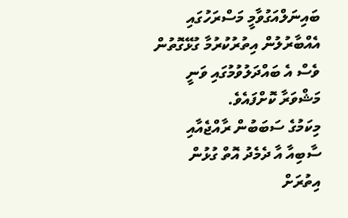ބައިނަލްއަގުވާމީ މަސްރަހުގައި އެއްބާރުލުން އިތުރުކުރުމާ ގުޅޭގޮތުން ވެސް އެ ބައްދަލުވުމުގައި ވަނީ މަޝްވަރާ ކޮށްފައެވެ.
މިކަމުގެ ސަބަބުން ރާއްޖެއާއި ސާބިއާ އާ ދެމެދު އޮތް ގުޅުން އިތުރަށް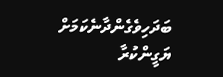ބަދަހިވެގެންދާނެކަމަށް ޔަގީންކުރާ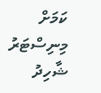ކަމަށް މިނިސްޓަރު ޝާހިދު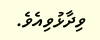ވިދާޅުވިއެވެ.